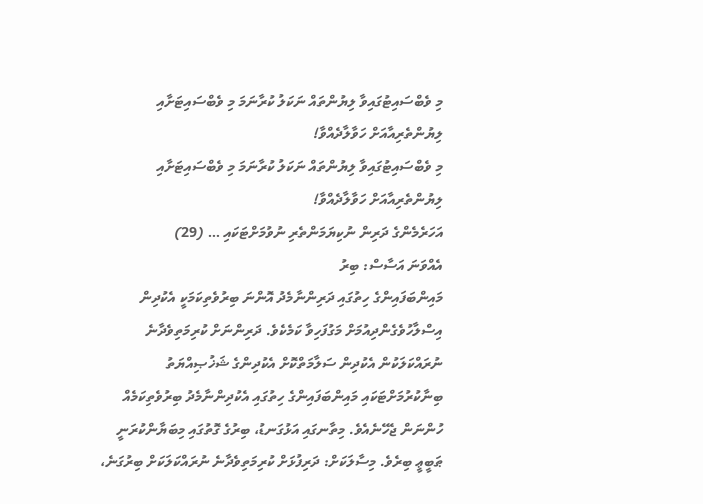މި ވެބްސައިޓުގައިވާ ލިޔުންތައް ނަކަލު ކުރާނަމަ މި ވެބްސައިޓަށާއި ލިޔުންތެރިއާއަށް ހަވާލާދެއްވާ!
މި ވެބްސައިޓުގައިވާ ލިޔުންތައް ނަކަލު ކުރާނަމަ މި ވެބްސައިޓަށާއި ލިޔުންތެރިއާއަށް ހަވާލާދެއްވާ!
އަހަރެމެންގެ ދަރިން ނުކިޔަމަންތެރި ނުވުމަށްޓަކައި … (29)
އެއްވަނަ އަސާސް: ބިރު
މައިންބަފައިންގެ ހިތުގައި ދަރިންނާމެދު އޮންނަ ބިރުވެތިކަމަކީ އެކުދިން އިސްލާހުވެގެންދިއުމަށް މަގުފަހިވާ ކަމެކެވެ. ދަރިންނަށް ކުރިމަތިވެދާނެ ނުރައްކަލަކުން އެކުދިން ސަލާމަތްކޮށް އެކުދިންގެ ޝަޚުޞިއްޔަތު ބިނާކުރުމަށްޓަކައި މައިންބަފައިންގެ ހިތުގައި އެކުދިންނާމެދު ބިރުވެތިކަމެއް ހުންނަން ޖެހޭނެއެވެ. މިތާނގައި އަޅުގަނޑު، ބިރުގެ ގޮތުގައި މިބަޔާންކުރަނީ ޠަބީޢީ ބިރެވެ. މިސާލަކަށް: ދަރިފުޅަށް ކުރިމަތިވެދާނެ ނުރައްކަލަކަށް ބިރުގަނެ،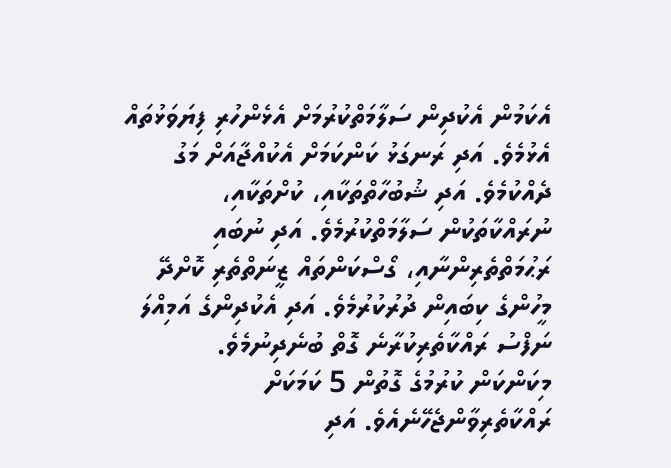އެކަމުން އެކުދިން ސަލާމަތްކުރުމަށް އެޅެންހުރި ފިޔަވަޅުތައް އެޅުމެވެ. އަދި ރަނގަޅު ކަންކަމަށް އެކުއްޖާއަށް މަގު ދެއްކުމެވެ. އަދި ޝުބުހާތްތަކާއި، ކުށްތަކާއި، ނުރައްކާތަކުން ސަލާމަތްކުރުމެވެ. އަދި ނުބައި ރަޙުމަތްތެރިންނާއި، ގޯސްކަންތައް ޒީނަތްތެރި ކޮށްދޭ މީހުންގެ ކިބައިން ދުރުކުރުމެވެ. އަދި އެކުދިންގެ އަމިއްލަ ނަފްސު ރައްކާތެރިކުރާނެ ގޮތް ބުނެދިނުމެވެ.
މިކަންކަން ކުރުމުގެ ގޮތުން 5 ކަމަކަށް ރައްކާތެރިވާންޖެހޭނެއެވެ. އަދި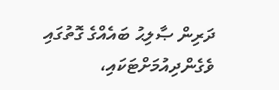ދަރިން ޞާލިޙު ބައެއްގެ ގޮތުގައި ވެގެންދިއުމަށްޓަކައި،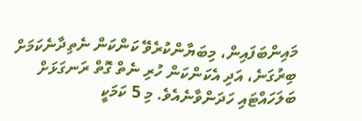މައިންބަފައިން، މިބަޔާންކުރެވޭ ކަންކަން ނެތިދާނެކަމަށް ބިރުގަނެ، އަދި އެކަންކަން ހުރި ނެތް ގޮތް ރަނގަޅަށް ބަލަހައްޓައި ހަދަންވާނެއެވެ. މި 5 ކަމަކީ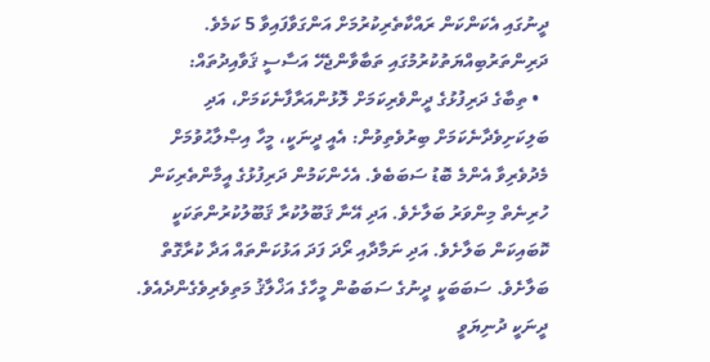ދީނުގައި އެކަންކަން ރައްކާތެރިކުރުމަށް އަންގަވާފައިވާ 5 ކަމެވެ.
ދަރިންތަރުބިއްޔަތުކުރުމުގައި ތަބާވާންޖެހޭ އަސާސީ ޤަވާއިދުތައް:
  • ތިބާގެ ދަރިފުޅުގެ ދީންވެރިކަމަށް ލޮޅުންއަރާފާނެކަމަށް، އަދި ބަލިކަށިވެދާނެކަމަށް ބިރުވެތިވުން: އެއީ ދީނަކީ، މީހާ އިޞްލާޙުވުމަށް މެދުވެރިވާ އެންމެ ބޮޑު ސަބަބެވެ. އެހެންކަމުން ދަރިފުޅުގެ އީމާންތެރިކަން ހުރިނެތް މިންވަރު ބަލާށެވެ. އަދި އޭނާ ޤަބޫލުކުރާ ޤަބޫލުކުރުންތަކަކީ ކޮބައިކަން ބަލާށެވެ. އަދި ނަމާދާއި ރޯދަ ފަދަ އަޅުކަންތައް އަދާ ކުރާގޮތް ބަލާށެވެ. ސަބަބަކީ ދީނުގެ ސަބަބުން މީހާގެ އަޚްލާޤު މަތިވެރިވެގެންދެއެވެ. ދީނަކީ ދުނިޔަވީ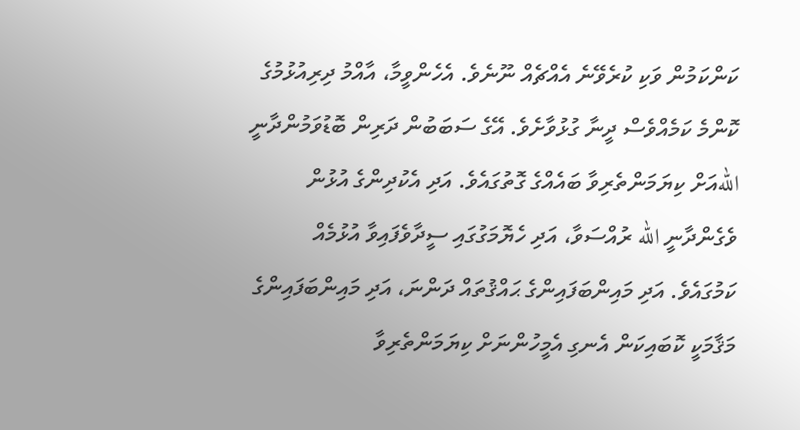ކަންކަމުން ވަކި ކުރެވޭނެ އެއްޗެއް ނޫނެވެ. އެހެންވީމާ، އާއްމު ދިރިއުޅުމުގެ ކޮންމެ ކަމެއްވެސް ދީނާ ގުޅުވާށެވެ. އޭގެ ސަބަބުން ދަރިން ބޮޑުވަމުންދާނީ اللهއަށް ކިޔަމަންތެރިވާ ބައެއްގެ ގޮތުގައެވެ. އަދި އެކުދިންގެ އުޅުން ވެގެންދާނީ الله ރުއްސަވާ، އަދި ހެޔޮމަގުގައި ސީދާވެފައިވާ އުޅުމެއް ކަމުގައެވެ. އަދި މައިންބަފައިންގެ ޙައްޤުތައް ދަންނަ، އަދި މައިންބަފައިންގެ މަޤާމަކީ ކޮބައިކަން އެނގި އެމީހުންނަށް ކިޔަމަންތެރިވާ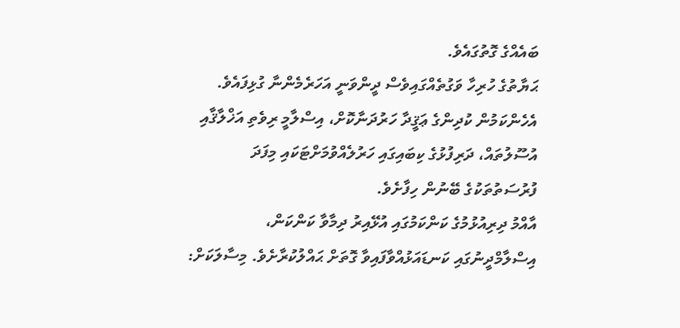ބައެއްގެ ގޮތުގައެވެ.
ޙަޔާތުގެ ހުރިހާ ވަގުތެއްގައިވެސް ދީންވަނީ އަހަރެމެންނާ ގުޅިފައެވެ. އެހެންކަމުން ކުދިންގެ ޢަޤީދާ ހަރުދަނާކޮށް، އިސްލާމީ ރިވެތި އަޚްލާޤާއި އުސޫލުތައް، ދަރިފުޅުގެ ކިބައިގައި ހަރުލެއްވުމަށްޓަކައި މިފަދަ ފުރުސަތުތަކުގެ ބޭނުން ހިފާށެވެ.
އާއްމު ދިރިއުޅުމުގެ ކަންކަމުގައި އުޅޭއިރު ދިމާވާ ކަންކަން، އިސްލާމްދީނުގައި ކަނޑައަޅުއްވާފައިވާ ގޮތަށް ޙައްލުކުރާށެވެ. މިސާލަކަށް: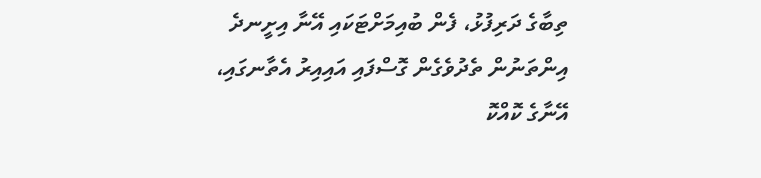ތިބާގެ ދަރިފުޅު، ފެން ބުއިމަށްޓަކައި އޭނާ އިށީނދެ އިންތަނުން ތެދުވެގެން ގޮސްފައި އައިއިރު އެތާނގައި، އޭނާގެ ކޮއްކޮ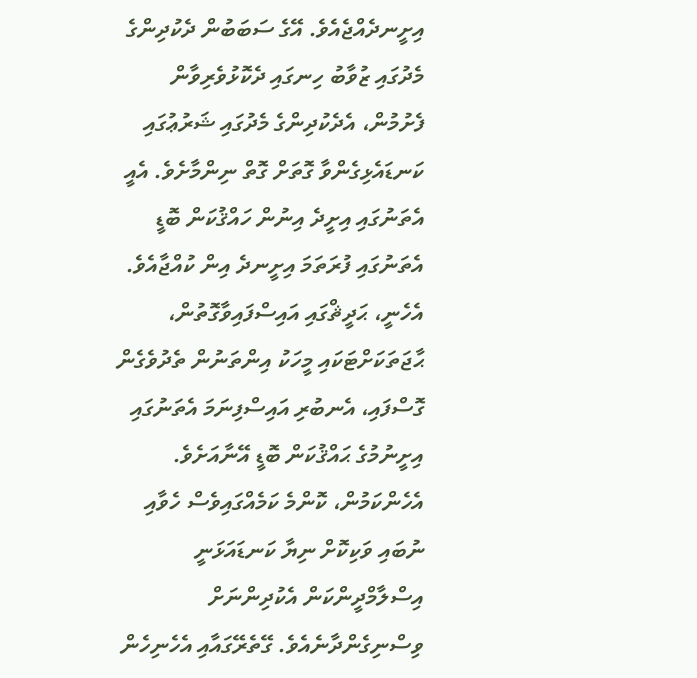އިށީނދެއްޖެއެވެ. އޭގެ ސަބަބުން ދެކުދިންގެ މެދުގައި ޒުވާބު ހިނގައި ދެކޮޅުވެރިވާން ފެށުމުން، އެދެކުދިންގެ މެދުގައި ޝަރުޢުގައި ކަނޑައެޅިގެންވާ ގޮތަށް ގޮތް ނިންމާށެވެ. އެއީ އެތަނުގައި އިށީދެ އިނުން ހައްޤުކަން ބޮޑީ އެތަނުގައި ފުރަތަމަ އިށީނދެ އިން ކުއްޖާއެވެ. އެހެނީ، ޙަދީޘްގައި އައިސްފައިވާގޮތުން، ޙާޖަތަކަށްޓަކައި މީހަކު އިންތަނުން ތެދުވެގެން ގޮސްފައި، އެނބުރި އައިސްފިނަމަ އެތަނުގައި އިށީނުމުގެ ޙައްޤުކަން ބޮޑީ އޭނާއަށެވެ. އެހެންކަމުން، ކޮންމެ ކަމެއްގައިވެސް ހެވާއި ނުބައި ވަކިކޮށް ނިޔާ ކަނޑައަޅަނީ އިސްލާމްދީންކަން އެކުދިންނަށް ވިސްނިގެންދާނެއެވެ. ގޭތެރޭގައާއި އެހެނިހެން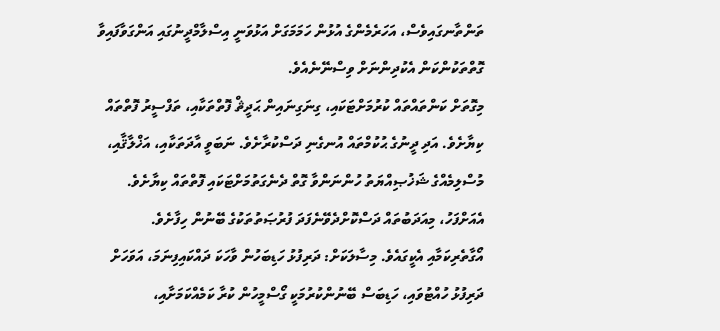ތަންތާނގައިވެސް، އަހަރެމެންގެ އުޅުން ހަމަމަގަށް އަޅުވަނީ އިސްލާމްދީނުގައި އަންގަވާފައިވާ ގޮތްތަކުންކަން އެކުދިންނަށް ވިސްނޭނެއެވެ.
މިގޮތަށް ކަންތައްތައް ކުރުމަށްޓަކައި، ގިނަގިނައިން ޙަދީޘް ފޮތްތަކާއި، ތަފްސީރު ފޮތްތައް ކިޔާށެވެ. އަދި ދީނުގެ ޙުކުމްތައް އުނގެނި ދަސްކުރާށެވެ. ނަބަވީ އާދަތަކާއި، އަޚްލާޤާއި، މުސްލިމެއްގެ ޝަޚުޞިއްޔަތު ހުންނަންވާ ގޮތް ދެނެގަތުމަށްޓަކައި ފޮތްތައް ކިޔާށެވެ. އެއަށްފަހު، މިއަދަބުތައް ދަސްކޮށްދެވޭނެފަދަ ފުރުޞަތުތަކުގެ ބޭނުން ހިފާށެވެ. އޯގާތެރިކަމާއި އެކީގައެވެ. މިސާލަކަށް: ދަރިފުޅު ހަޑިބަހުން ވާހަކަ ދައްކައިފިނަމަ، އަވަހަށް ދަރިފުޅު ހުއްޓުވައި، ހަޑިބަސް ބޭނުންކުރުމަކީ ގޯސްމީހުން ކުރާ ކަމެއްކަމަށާއި،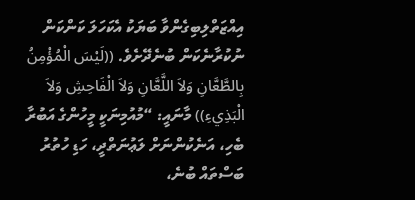އިއްޒަތްލިބިގެންވާ ބަޔަކު އެކަހަލަ ކަންކަން ނުކުރާނެކަން ބުނެދޭށެވެ. ((لَيْسَ الْمُؤْمِنُ بِالطَّعَّانِ وَلاَ اللَّعَّانِ وَلاَ الْفَاحِشِ وَلاَ الْبَذِيءِ)) މާނައީ: “މުއުމިނަކީ މީހުންގެ އަބުރާ ބެހި، އަނެކުންނަށް ލަޢުނަތްދީ، ހަޑި ހުތުރު ބަސްތައް ބުނެ،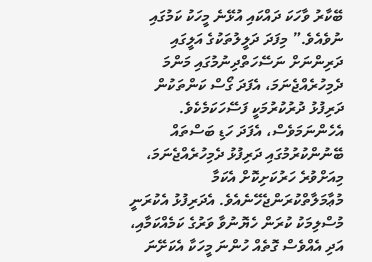ބޭކާރު ވާހަކަ ދައްކައި އުޅޭނެ މީހަކު ކަމުގައި ނުވެއެވެ.” މިފަދަ ދަލީލުތަކުގެ އަލީގައި ދަރިންނަށް ނަސޭހަތްދިނުމުގައި މަންމަ ދެމިހުރެއްޖެނަމަ، އެފަދަ ގޯސް ކަންތަކުން ދަރިފުޅު ދުރުކުރުމަކީ ފަސޭހަކަމެކެވެ. އެހެންނަމަވެސް، އެފަދަ ހަޑި ބަސްތައް ބޭނުންކުރުމުގައި ދަރިފުޅު ދެމިހުރެއްޖެނަމަ، މިއަށްވުރެ ހަރުކަށިކޮށް އެކަމާ މުޢާމަލާތްކުރަންޖެހޭނެއެވެ. އެދަރިފުޅު އެކުރަނީ މުސްލިމަކު ކުރަން ހެޔޮނުވާ ވަރުގެ ކަމެއްކަމާއި، އަދި އެއްވެސް ގޮތެއް ހުންނަ މީހަކާ އެކަށޭނަ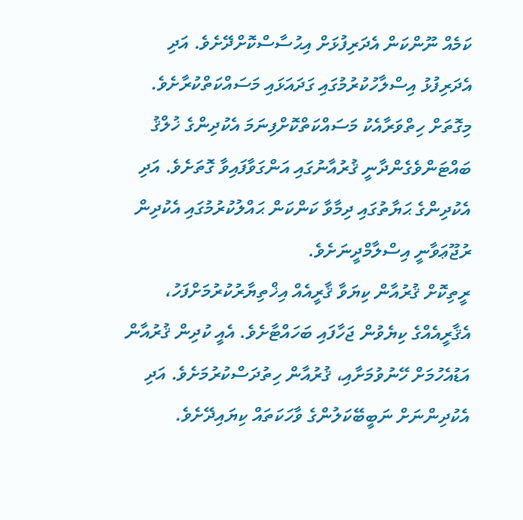ކަމެއް ނޫންކަން އެދަރިފުޅަށް އިޙުސާސްކޮށްދޭށެވެ. އަދި އެދަރިފުޅު އިސްލާހުކުރުމުގައި ގަދައަޅައި މަސައްކަތްކުރާށެވެ. މިގޮތަށް ހިތްވަރާއެކު މަސައްކަތްކޮށްފިނަމަ އެކުދިންގެ ޚުލްޤު ބައްޓަންވެގެންދާނީ ޤުރުއާނުގައި އަންގަވާފައިވާ ގޮތަށެވެ. އަދި އެކުދިންގެ ޙަޔާތުގައި ދިމާވާ ކަންކަން ޙައްލުކުރުމުގައި އެކުދިން ރުޖޫޢަވާނީ އިސްލާމްދީނަށެވެ.
ރީތިކޮށް ޤުރުއާން ކިޔަވާ ޤާރީއެއް އިޚްތިޔާރުކުރުމަށްފަހު، އެޤާރީއެއްގެ ކިޔެވުން ޖަހާފައި ބަހައްޓާށެވެ. އެއީ ކުދިން ޤުރުއާން އަޑުއެހުމަށް ހޭނުވުމަށާއި، ޤުރުއާން ހިތުދަސްކުރުމަށެވެ. އަދި އެކުދިންނަށް ނަބީބޭކަލުންގެ ވާހަކަތައް ކިޔައިދޭށެވެ.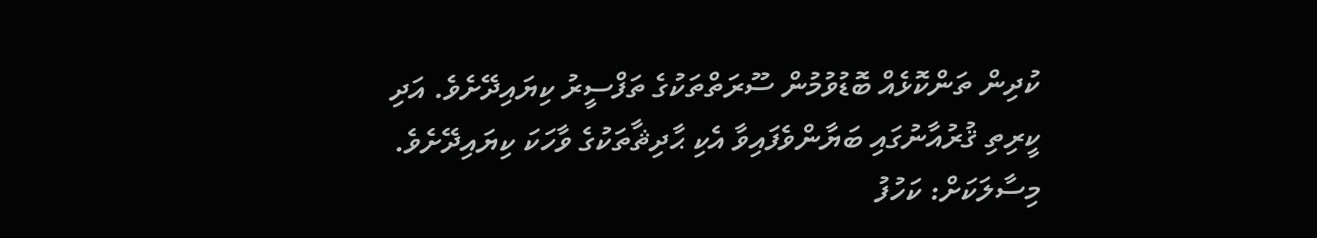ކުދިން ތަންކޮޅެއް ބޮޑުވުމުން ސޫރަތްތަކުގެ ތަފްސީރު ކިޔައިދޭށެވެ. އަދި ކީރިތި ޤުރުއާނުގައި ބަޔާންވެފައިވާ އެކި ޙާދިޘާތަކުގެ ވާހަކަ ކިޔައިދޭށެވެ. މިސާލަކަށް: ކަހުފު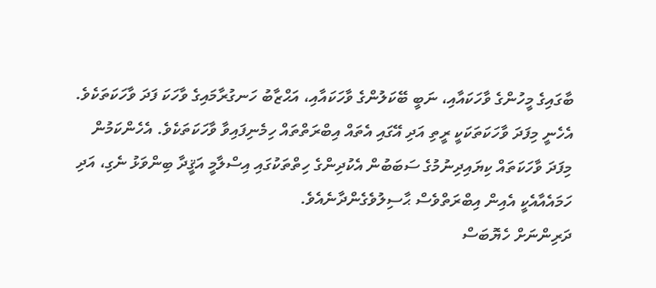ބާގައިގެ މީހުންގެ ވާހަކައާއި، ނަބީ ބޭކަލުންގެ ވާހަކައާއި، އަޙްޒާބު ހަނގުރާމައިގެ ވާހަކަ ފަދަ ވާހަކަތަކެވެ. އެހެނީ މިފަދަ ވާހަކަތަކަކީ ރީތި އަދި އޭގައި އެތައް އިބްރަތްތައް ހިމެނިފައިވާ ވާހަކަތަކެވެ. އެހެންކަމުން މިފަދަ ވާހަކަތައް ކިޔައިދިނުމުގެ ސަބަބުން އެކުދިންގެ ހިތްތަކުގައި އިސްލާމީ އަޤީދާ ބިންވަޅު ނެގި، އަދި ހަމައެއާއެކީ އެއިން އިބްރަތްވެސް ޙާސިލުވެގެންދާނެއެވެ.
ދަރިންނަށް ހެޔޮބަސް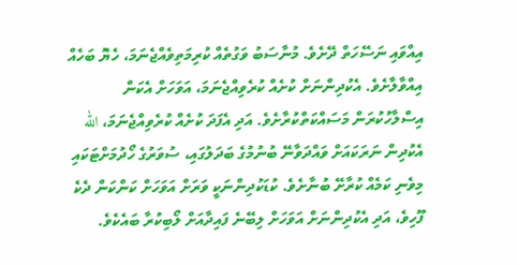އިއްވައި ނަސޭހަތް ދޭށެވެ. މުނާސަބު ވަގުތެއް ކުރިމަތިވެއްޖެނަމަ، ހެޔޮ ބަހެއް އިއްވާލާށެވެ. އެކުދިންނަށް ކުށެއް ކުރެވިއްޖެނަމަ، އަވަހަށް އެކަން އިސްލާހުކުރަން މަސައްކަތްކުރާށެވެ. އަދި އެފަދަ ކުށެއް ކުރެވިއްޖެނަމަ، الله އެކުދިން ނަރަކައަށް ވައްދަވާނޭ ބުނުމުގެ ބަދަލުގައި، ސުވަރުގެ ހޯދުމަށްޓަކައި މިވެނި ކަމެއް ކުރާށޭ ބުނާށެވެ. ކުޑަކުދިންނަކީ ވަރަށް އަވަހަށް ކަންކަން ދެކެ ފޫހިވެ، އަދި އެކުދިންނަށް އަވަހަށް ލިބޭނެ ފައިދާއަށް ލޯބިކުރާ ބައެކެވެ.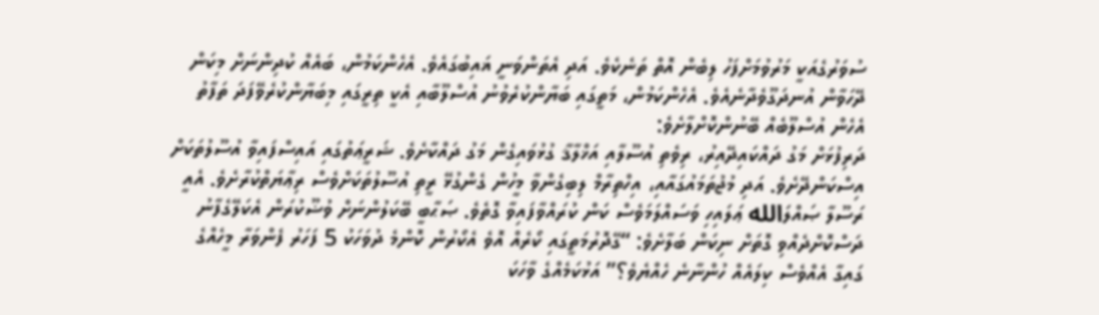ސުވަރުގެއަކީ މަރުވުމަށްފަހު ލިބެން އޮތް ތަނެކެވެ. އަދި އެތަންވަނީ ޣައިބުގައެވެ. އެހެންކަމުން، ބައެއް ކުދިންނަށް މިކަން ދޭހަވާން އުނދަގޫވެދާނެއެވެ. އެހެންކަމުން، މަތީގައި ބަޔާންކުރެވުނު އުސްލޫބާއި އެކީ ތިރީގައި މިބަޔާންކުރެވޭފަދަ ތަފާތު އެހެން އުސްލޫބެއް ބޭނުންކޮށްލާށެވެ:
ދަރިފުޅަށް މަގު ދައްކައިދޭއިރު، ރިވެތި އުސޫލާއި އަޚްލާޤާ ގުޅުވައިގެން މަގު ދައްކާށެވެ. ޝަރީޢަތުގައި އައިސްފައިވާ އުސޫލުތަކަށް އިސްކަންދޭށެވެ. އަދި މުޖުތަމައުގައާއި، އިހްތިރާމް ލިބިގެންވާ މީހުން ގެންގުޅޭ ރީތި އުސޫލުތަކަށްވެސް ރިޢާޔަތްކުރާށެވެ. އެއީ ރަސޫލާ ޞައްލަالله ޢަލައިހި ވަސައްލަމަވެސް ކަން ކުރައްވާފައިވާ ގޮތެވެ. ޞަޙާބީ ބޭކަލުންނަށް ވުޟޫކުރަން އެކަލޭގެފާނު ދަސްކޮށްދެއްވި ގޮތަށް ނިކަން ބަލާށެވެ: “ގޭދޮރުމަތީގައި ކޯރެއް އޮވެ އެކޯރުން ކޮންމެ ދުވަހަކު 5 ފަހަރު ފެންވަރާ މީހެއްގެ ގައިގާ އެއްވެސް ކިލައެއް ހުންނާނެ ހެއްޔެވެ؟” އަޅުކަމެއްގެ ވާހަކަ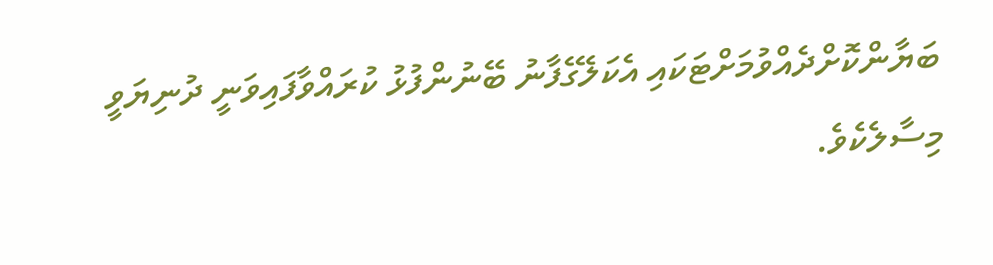ބަޔާންކޮށްދެއްވުމަށްޓަކައި އެކަލޭގެފާނު ބޭނުންފުޅު ކުރައްވާފައިވަނީ ދުނިޔަވީ މިސާލެކެވެ.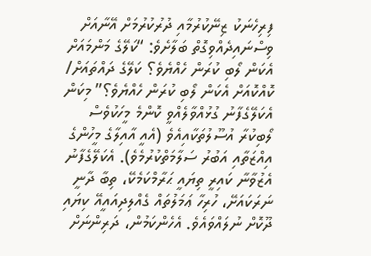ފިރިހެނަކު ޒިނޭކުރުމާއި ދުރުކުރުމަށް އޭނާއަށް ވިސްނައިދެއްވިގޮތް ބަލާށެވެ: “ކަލޭގެ މަންމައަށް އެކަން ލޯބި ކުރަން ހެއްޔެވެ؟ ކަލޭގެ ދައްތައަށް/ ކޮއްކޮއަށް އެކަން ލޯބި ކުރަން ހެއްޔެވެ؟” މިކަން އެކަލޭގެފާނު ގުޅުއްވާލެއްވީ ކޮންމެ މީހަކުވެސް ލޯބިކުރާ އުސޫލުތަކާއިއެވެ (އެއީ އާއިލާގެ މީހުންގެ އިއްޒަތާއި އަބުރު ސަލާމަތްކުރުމެވެ). އެކަލޭގެފާނު އެޒުވާނާ ކައިރީ ތިޔައީ ޙަރާމްކަމެކޭ، ތިބާ ދާނީ ނަރަކައަށޭ، ހުރިހާ ޢަމަލުތައް ގެއްލިދިއައީއޭ ކިޔައި ދޫކޮށް ނުލައްވައެވެ. އެހެންކަމުން، ދަރިންނަށް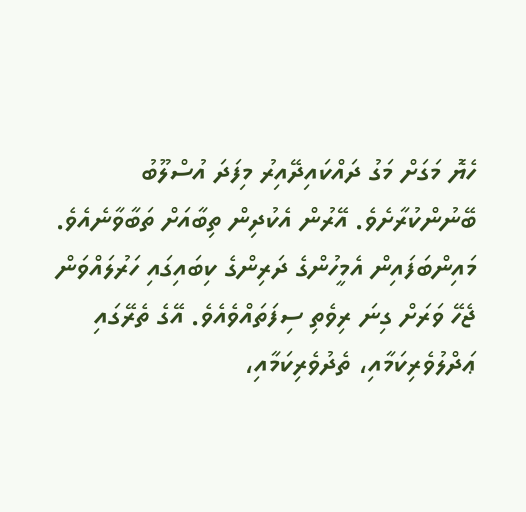ހެޔޮ މަގަށް މަގު ދައްކައިދޭއިރު މިފަދަ އުސްލޫބު ބޭނުންކުރާށެވެ. އޭރުން އެކުދިން ތިބާއަށް ތަބާވާނެއެވެ.
މައިންބަފައިން އެމީހުންގެ ދަރިންގެ ކިބައިގައި ހަރުލައްވަން ޖެހޭ ވަރަށް ގިނަ ރިވެތި ސިފަތައްވެއެވެ. އޭގެ ތެރޭގައި ޢަދްލުވެރިކަމާއި، ތެދުވެރިކަމާއި،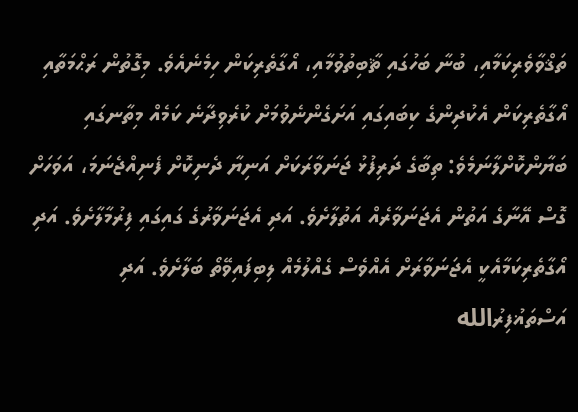ތަޤްވާވެރިކަމާއި، ބުނާ ބަހުގައި ޘާބިތުވުމާއި، އޯގާތެރިކަން ހިމެނެއެވެ. މިގޮތުން ރަޙްމަތާއި އޯގާތެރިކަން އެކުދިންގެ ކިބައިގައި އަށަގެންނެވުމަށް ކުރެވިދާނެ ކަމެއް މިތާނގައި ބަޔާންކޮށްލާނަމެވެ: ތިބާގެ ދަރިފުޅު ޖަނަވާރަކަށް އަނިޔާ ދެނިކޮށް ފެނިއްޖެނަމަ، އަވަހަށް ގޮސް އޭނާގެ އަތުން އެޖަނަވާރެއް އަތުލާށެވެ. އަދި އެޖަނަވާރުގެ ގައިގައި ފިރުމާލާށެވެ. އަދި އޯގާތެރިކަމާއެކީ އެޖަނަވާރަށް އެއްވެސް ގެއްލުމެއް ލިބިފައިވޭތޯ ބަލާށެވެ. އަދި އަސްތަޣުފިރުالله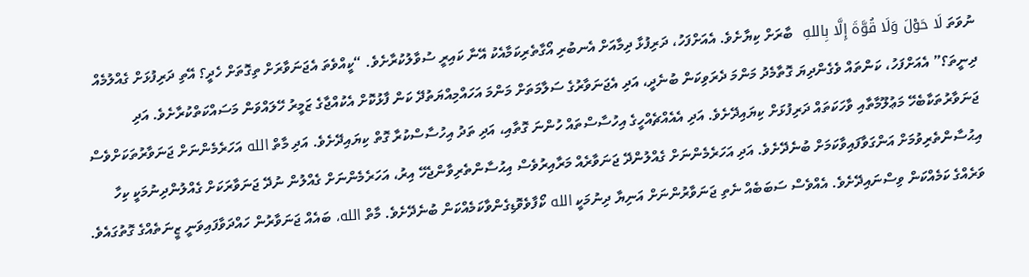ނުވަތަ لَا حَوْلَ وَلَا قُوَّةَ إِلَّا بِاللهِ  ބާރަށް ކިޔާށެވެ. އެއަށްފަހު، ދަރިފުޅާ ދިމާއަށް އެނބުރި އޯގާތެރިކަމާއެކު އޭނާ ކައިރީ ސުވާލުކުރާށެވެ. “ކީއްވެތަ އެޖަނަވާރަށް ތިގޮތަށް ހެދީ؟ އޭތި ދަރިފުޅަށް ގެއްލުމެއް ދިނީތަ؟” އެއަށްފަހު، ކަންތައް ވެގެންދިޔަ ގޮތާމެދު މަންމަ ދެރަވިކަން ބުނެދީ، އަދި އެޖަނަވާރުގެ ސަލާމަތަށް މަންމަ އަހައްމިއްޔަތުދޭ ކަން ފާޅުކޮށް އެކުއްޖާގެ ޒަމީރު ހޭލައްވަން މަސައްކަތްކުރާށެވެ. އަދި ޖަނަވާރުތަކާބެހޭ މަޢުލޫމާތާއި ވާހަކަތައް ދަރިފުޅަށް ކިޔައިދޭށެވެ. އަދި އެއެއްޗެއްހީގެ އިހުސާސްތައް ހުންނަ ގޮތާއި، އަދި ތަދު އިހުސާސްކުރާ ގޮތް ކިޔައިދޭށެވެ. އަދި މާތް الله އަހަރެމެންނަށް ޖަނަވާރުތަކަށްވެސް އިޙުސާންތެރިވުމަށް އަންގަވާފައިވާކަމަށް ބުނެދޭށެވެ. އަދި އަހަރެމެންނަށް ގެއްލުންދޭ ޖަނަވާރެއް މަރާއިރުވެސް އިޙުސާންތެރިވާންޖެހޭ އިރު، އަހަރެމެންނަށް ގެއްލުން ނުދޭ ޖަނަވާރަކަށް ގެއްލުންދިނުމަކީ ކިހާ ވަރެއްގެ ކަމެއްކަން ވިސްނައިދޭށެވެ. އެއްވެސް ސަބަބެއް ނެތި ޖަނަވާރުންނަށް އަނިޔާ ދިނުމަކީ الله ކޯފާވެވޮޑިގެންވާކަމެއްކަން ބުނެދޭށެވެ. މާތް الله، ބައެއް ޖަނަވާރުން ހައްދަވާފައިވަނީ ޒީނަތެއްގެ ގޮތުގައެވެ.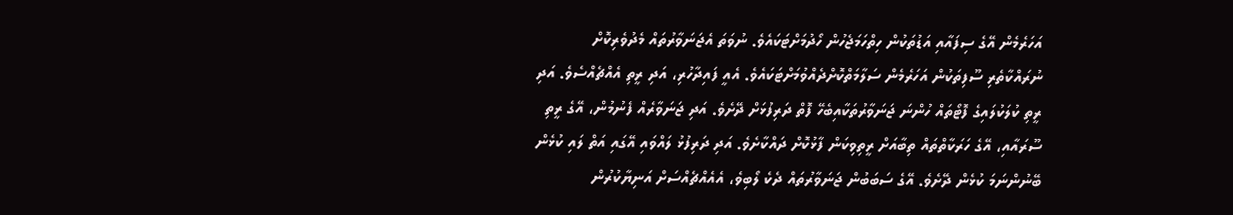އަހަރެމެން އޭގެ ސިފައާއި އަޑުތަކުން ހިތްހަމަޖެހުން ހޯދުމަށްޓަކައެވެ. ނުވަތަ އެޖަނަވާރުތައް މެދުވެރިކޮށް ނުރައްކާތެރި ސޫފިތަކުން އަހަރެމެން ސަލާމަތްކޮށްދެއްވުމަށްޓަކައެވެ. އެއީ ފައިދާހުރި، އަދި ރީތި އެއްޗެއްސެވެ. އަދި ރީތި ކުލަކުލައިގެ ފޮޓޯތައް ހުންނަ ޖަނަވާރުތަކާއިބެހޭ ފޮތް ދަރިފުޅަށް ދޭށެވެ. އަދި ޖަނަވާރެއް ފެނުމުން، އޭގެ ރީތި ސޫރައާއި، އޭގެ ހަރަކާތްތައް ތިބާއަށް ރީތިވިކަން ފާޅުކޮށް ދައްކާށެވެ. އަދި ދަރިފުޅު ލައްވައި އޭގައި އަތް ލައި ކުޅެން ބޭނުންނަމަ ކުޅެން ދޭށެވެ. އޭގެ ސަބަބުން ޖަނަވާރުތައް ދެކެ ލޯބިވެ، އެއެއްޗެއްސަށް އަނިޔާކުރުން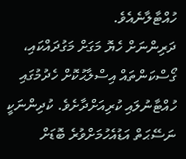ހުއްޓާލާނެއެވެ.
ދަރިންނަށް ހެޔޮ މަގަށް މަގުދައްކައި، ގޯސްކަންތައް އިސްލާޙުކޮށް ހެދުމުގައި ހުއްޓާނުލައި ކުރިއަށްދާށެވެ. ކުދިންނަކީ ނަސޭޙަތް އަޑުއެހުމަށްވުރެ ބޮޑަށް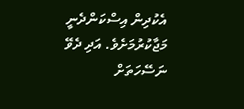އެކުދިން އިސްކަންދެނީ މަޖާކުރުމަށެވެ. އަދި ދެވޭ ނަސޭހަތަށް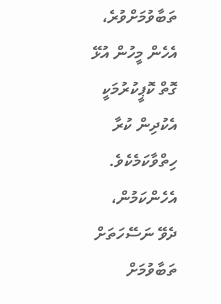ތަބާވުމަށްވުރެ، އެހެން މީހުން އުޅޭ ގޮތް ކޮޕީކުރުމަކީ އެކުދިން ކުރާ ހިތްވާކަމެކެވެ. އެހެންކަމުން، ދެވޭ ނަސޭހަތަށް ތަބާވުމަށް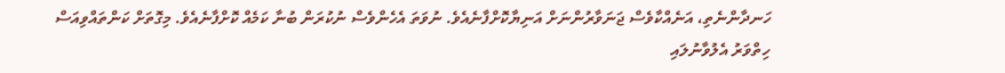ހަނދާންނެތި، އަނެއްކާވެސް ޖަނަވާރުންނަށް އަނިޔާކޮށްފާނެއެވެ. ނުވަތަ އެހެންވެސް ނުކުރަން ބުނާ ކަމެއް ކޮށްފާނެއެވެ. މިގޮތަށް ކަންތައްވިއަސް ހިތްވަރު އެލުވާނުލައި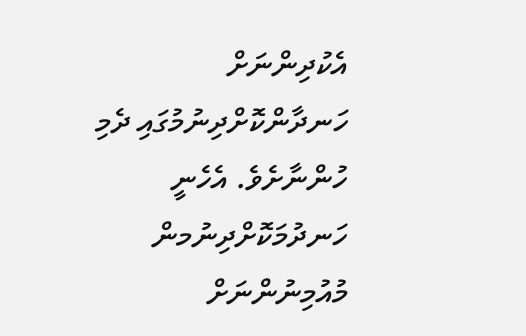އެކުދިންނަށް ހަނދާންކޮށްދިނުމުގައި ދެމި ހުންނާށެވެ. އެހެނީ ހަނދުމަކޮށްދިނުމން މުއުމިނުންނަށް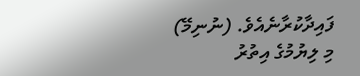ފައިދާކުރާނެއެވެ. (ނުނިމޭ)
މި ލިޔުމުގެ އިތުރު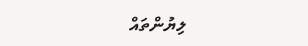ލިޔުންތައް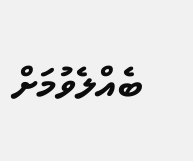ބެއްލެވުމަށް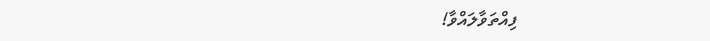ފިއްތަވާލައްވާ!